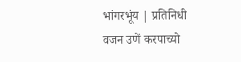भांगरभूंय | प्रतिनिधी
वजन उणें करपाच्यो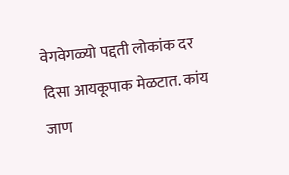वेगवेगळ्यो पद्दती लोकांक दर दिसा आयकूपाक मेळटात. कांय जाण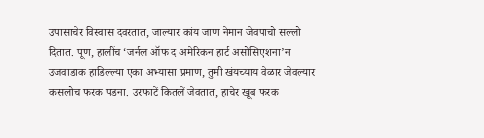उपासाचेर विस्वास दवरतात, जाल्यार कांय जाण नेमान जेवपाचो सल्लो दितात. पूण, हालींच ‘जर्नल ऑफ द अमेरिकन हार्ट असोसिएशना’न उजवाडाक हाडिल्ल्या एका अभ्यासा प्रमाण, तुमी खंयच्याय वेळार जेवल्यार कसलोच फरक पडना. उरफाटें कितलें जेवतात, हाचेर खूब फरक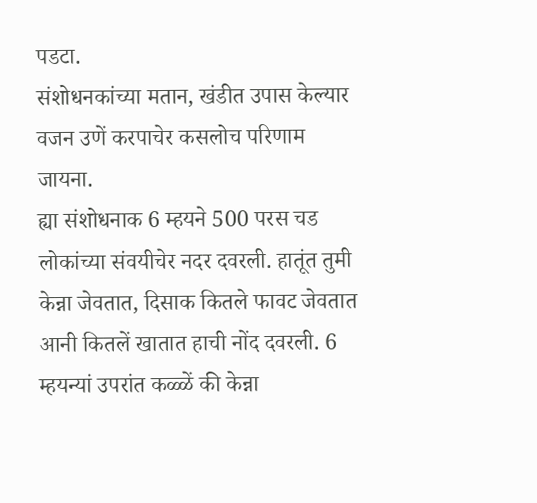पडटा.
संशोधनकांच्या मतान, खंडीत उपास केल्यार वजन उणें करपाचेर कसलोच परिणाम जायना.
ह्या संशोधनाक 6 म्हयने 500 परस चड लोकांच्या संवयीचेर नदर दवरली. हातूंत तुमी केन्ना जेवतात, दिसाक कितले फावट जेवतात आनी कितलें खातात हाची नोंद दवरली. 6 म्हयन्यां उपरांत कळ्ळें की केन्ना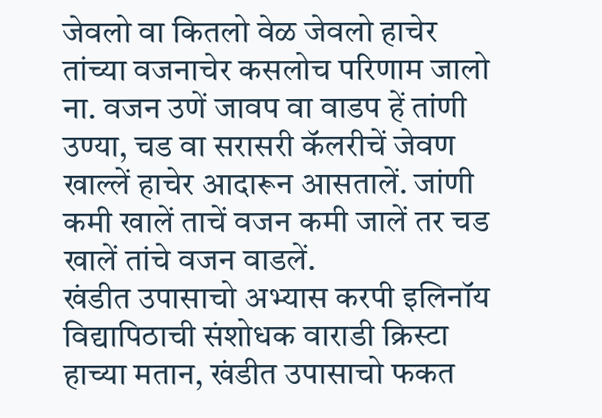जेवलो वा कितलो वेळ जेवलो हाचेर तांच्या वजनाचेर कसलोच परिणाम जालो ना. वजन उणें जावप वा वाडप हें तांणी उण्या, चड वा सरासरी कॅलरीचें जेवण खाल्लें हाचेर आदारून आसतालें. जांणी कमी खालें ताचें वजन कमी जालें तर चड खालें तांचे वजन वाडलें.
खंडीत उपासाचो अभ्यास करपी इलिनॉय विद्यापिठाची संशोधक वाराडी क्रिस्टा हाच्या मतान, खंडीत उपासाचो फकत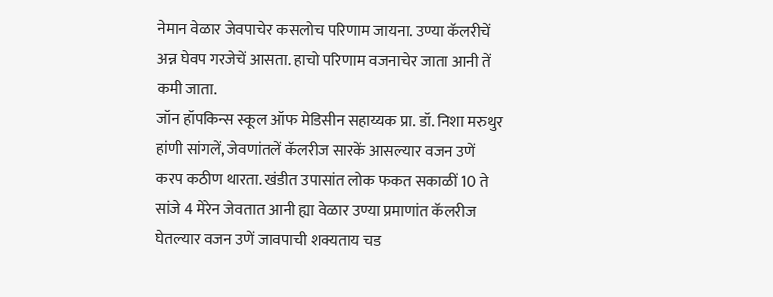नेमान वेळार जेवपाचेर कसलोच परिणाम जायना. उण्या कॅलरीचें अन्न घेवप गरजेचें आसता. हाचो परिणाम वजनाचेर जाता आनी तें कमी जाता.
जॉन हॉपकिन्स स्कूल ऑफ मेडिसीन सहाय्यक प्रा. डॉ. निशा मरुथुर हांणी सांगलें, जेवणांतलें कॅलरीज सारकें आसल्यार वजन उणें करप कठीण थारता. खंडीत उपासांत लोक फकत सकाळीं 10 ते सांजे 4 मेरेन जेवतात आनी ह्या वेळार उण्या प्रमाणांत कॅलरीज घेतल्यार वजन उणें जावपाची शक्यताय चड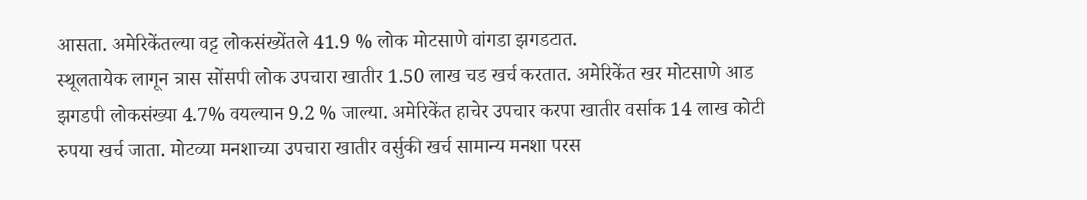आसता. अमेरिकेंतल्या वट्ट लोकसंख्येंतले 41.9 % लोक मोटसाणे वांगडा झगडटात.
स्थूलतायेक लागून त्रास सोंसपी लोक उपचारा खातीर 1.50 लाख चड खर्च करतात. अमेरिकेंत खर मोटसाणे आड झगडपी लोकसंख्या 4.7% वयल्यान 9.2 % जाल्या. अमेरिकेंत हाचेर उपचार करपा खातीर वर्साक 14 लाख कोटी रुपया खर्च जाता. मोटव्या मनशाच्या उपचारा खातीर वर्सुकी खर्च सामान्य मनशा परस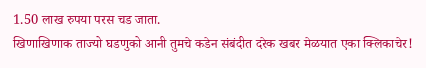1.50 लाख रुपया परस चड जाता.
खिणाखिणाक ताज्यो घडणुको आनी तुमचे कडेन संबंदीत दरेक खबर मेळयात एका क्लिकाचेर!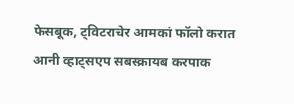फेसबूक, ट्विटराचेर आमकां फॉलो करात आनी व्हाट्सएप सबस्क्रायब करपाक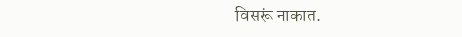विसरूं नाकात.